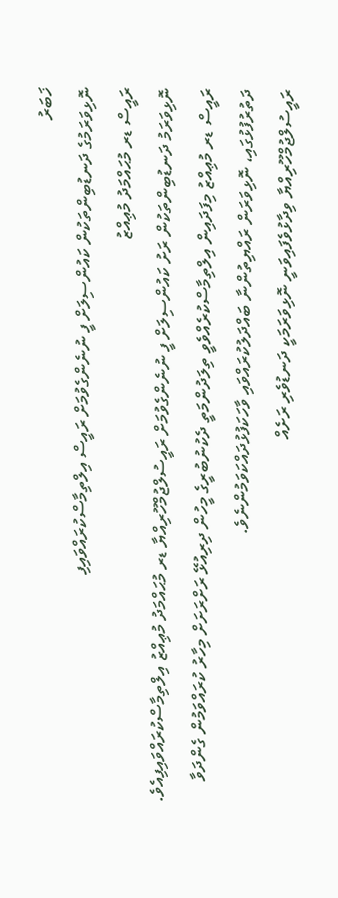ޚަބަރު
ނޮޅިވަރަމުގެ ދަނޑުބިންތަކުން ކައުންސިލަށް ފީ ނުނެންގެވުމަށް ރައީސް އިލްތިމާސްކުރައްވައިފި
ރައީސް ޑރ މުޙައްމަދު މުޢިއްޒު
ނޮޅިވަރަމު ދަނޑުބިންތަކުން ރަށު ކައުންސިލަށް ފީ ނުނެންގެވުމަށް ރައީސުލްޖުމްހޫރިއްޔާ ޑރ މުޙައްމަދު މުޢިއްޒު އިލްތިމާސްކުރައްވައިފިއެވެ.
ރައީސް ޑރ މުޢިއްޒު މިފަދައިން އިލްތިމާސްކުރެއްވެވީ ތިލަދުންމަތީ ދެކުނުބުރީގެ މީހުން ދިރިއުޅޭ ރަށްރަށަށް މިހާރު ކުރައްވަމުން ގެންދަވާ ދަތުރުފުޅުގައި، ނޮޅިވަރަން ރައްޔިތުންނާ ބައްދަލުކުރައްވައި ވާހަކަފުޅުދައްކަވަމުންނެވެ.
ރައީސުލްޖުމްހޫރިއްޔާ ވިދާޅުވެފައިވަނީ ނޮޅިވަރަމަކީ ދަނޑުވެރި ރަށެއް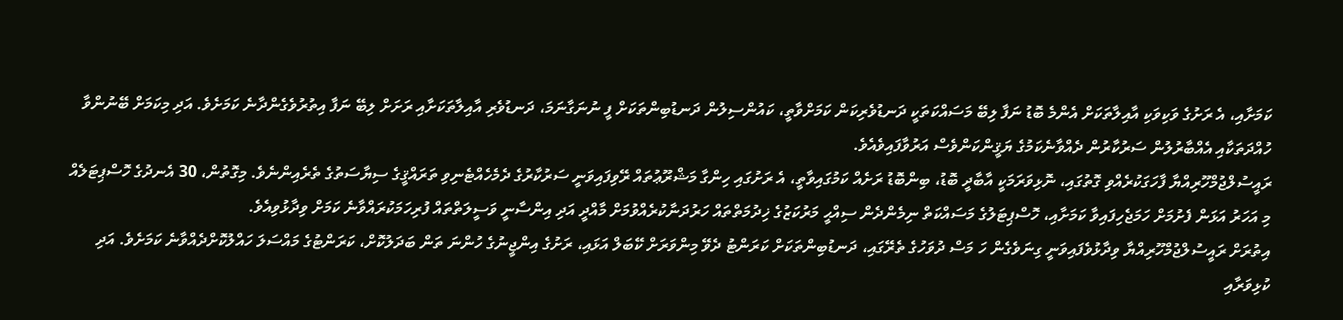ކަމަށާއި، އެ ރަށުގެ ވަކިވަކި އާއިލާތަކަށް އެންމެ ބޮޑު ނަފާ ލިބޭ މަސައްކަތަކީ ދަނޑުވެރިކަން ކަމަށްވާތީ، ކައުންސިލުން ދަނޑުބިންތަކަށް ފީ ނުނަގާނަމަ، ދަނޑުވެރި އާއިލާތަކަށާއި ރަށަށް ލިބޭ ނަފާ އިތުރުވެގެންދާނެ ކަމަށެވެ. އަދި މިކަމަށް ބޭނުންވާ ހުއްދަތަކާއި އެއްބާރުލުން ސަރުކާރުން ދެއްވާނެކަމުގެ ޔަޤީންކަންވެސް އަރުވާފައިވެއެވެ.
ރައީސުލްޖުމްހޫރިއްޔާ ފާހަގަކުރެއްވި ގޮތުގައި، ނޮޅިވަރަމަކީ އާބާދީ ބޮޑު، ބިންބޮޑު ރަށެއް ކަމުގައިވާތީ، އެ ރަށުގައި ހިންގާ މަޝްރޫޢުތައް ރޭވިފައިވަނީ ސަރުކާރުގެ ދެމެހެއްޓެނިވި ތަރައްޤީގެ ސިޔާސަތުގެ ތެރެއިންނެވެ. މިގޮތުން، 30 އެނދުގެ ހޮސްޕިޓަލެއް މި އަހަރު އަޅަން ފެށުމަށް ހަމަޖެހިފައިވާ ކަމަށާއި، ހޮސްޕިޓަލުގެ މަސައްކަތް ނިމެންދެން ސިއްޙީ މަރުކަޒުގެ ޚިދުމަތްތައް ހަރުދަނާކުރެއްވުމަށް މާއްދީ އަދި އިންސާނީ ވަސީލަތްތައް ފުރިހަމަކުރައްވާނެ ކަމަށް ވިދާޅުވިއެވެ.
އިތުރަށް ރައީސުލްޖުމްހޫރިއްޔާ ވިދާޅުވެފައިވަނީ ގިނަވެގެން ހަ މަސް ދުވަހުގެ ތެރޭގައި، ދަނޑުބިންތަކަށް ކަރަންޓު ދެވޭ މިންވަރަށް ކޭބަލް އަޅައި، ރަށުގެ އިންޖީނުގެ ހުންނަ ތަން ބަދަލުކޮށް، ކަރަންޓުގެ މައްސަލަ ހައްލުކޮށްދެއްވާނެ ކަމަށެވެ. އަދި ކުޅިވަރާއި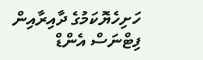ހަށިހެޔޮކަމުގެ ދާއިރާއިން ފިޓްނަސް އެންޑް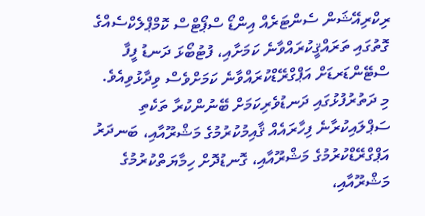ރިކްރިއޭޝަން ސެންޓަރެއް އިންޑޯ ސްޕޯޓްސް ކޮމްޕްލެކްސެއްގެ ގޮތުގައި ތަރައްޤީކުރައްވާނެ ކަމަށާއި، ފުޓުބޯޅަ ދަނޑު ފީފާ ސްޓޭންޑަރޑަށް އަޕްގްރޭޑްކުރައްވާނެ ކަމަށްވެސް ވިދާޅުވިއެވެ.
މި ދަތުރުފުޅުގައި ދަނޑުވެރިކަމަށް ބޭނުންކުރާ ތަކެތި ސަޕްލައިކުރާނެ ފިހާރައެއް ޤާއިމުކުރުމުގެ މަޝްރޫއާއި، ބަނދަރު އަޕްގްރޭޑްކުރުމުގެ މަޝްރޫއާއި، ގޮނޑުދޮށް ހިމާޔަތްކުރުމުގެ މަޝްރޫއާއި،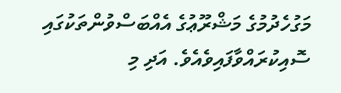މަގުހެދުމުގެ މަޝްރޫޢުގެ އެއްބަސްވުންތަކުގައި ސޮއިކުރައްވާފައިވެއެވެ. އަދި މި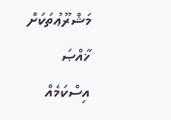މަޝްރޫޢުތަކަށް ޚާއްޞަ އިސްކަމެއް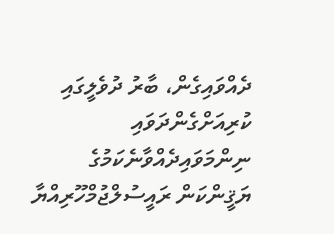ދެއްވައިގެން، ބާރު ދުވެލީގައި ކުރިއަށްގެންދަވައި ނިންމަވައިދެއްވާނެކަމުގެ ޔަޤީންކަން ރައީސުލްޖުމްހޫރިއްޔާ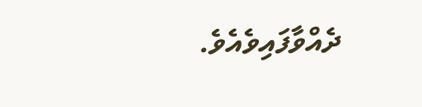ދެއްވާފައިވެއެވެ.